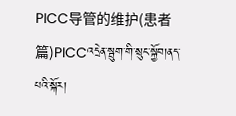PICC导管的维护(患者篇)PICCའདྲེན་སྦུག་གི་སྲུང་སྐྱོབ།ནད་པའི་སྐོར།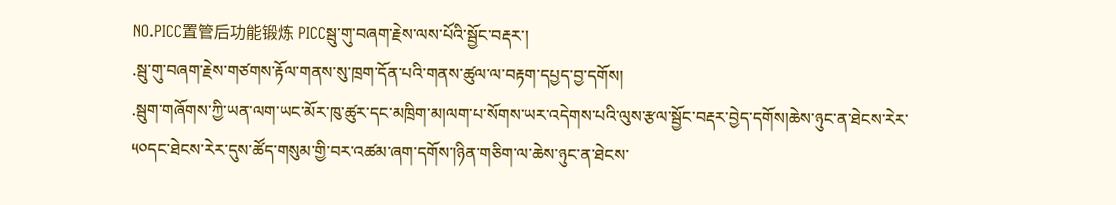NO.PICC置管后功能锻炼 PICCསྦུ་གུ་བཞག་རྗེས་ལས་པོའི་སྦྱོང་བརྡར་།
.སྦུ་གུ་བཞག་རྗེས་གཙགས་རྟོལ་གནས་སུ་ཁྲག་དོན་པའི་གནས་ཚུལ་ལ་བརྟག་དཔྱད་བྱ་དགོས།
.སྦུག་གཞོགས་ཀྱི་ཡན་ལག་ཡང་མོར་ཁུ་ཚུར་དང་མཁྲིག་མ།ལག་པ་སོགས་ཡར་འདེགས་པའི་ལུས་རྩལ་སྦྱོང་བརྡར་བྱེད་དགོས།ཆེས་ཉུང་ན་ཐེངས་རེར་༥༠དང་ཐེངས་རེར་དུས་ཚོད་གསུམ་གྱི་བར་འཚམ་ཞག་དགོས་།ཉིན་གཅིག་ལ་ཆེས་ཉུང་ན་ཐེངས་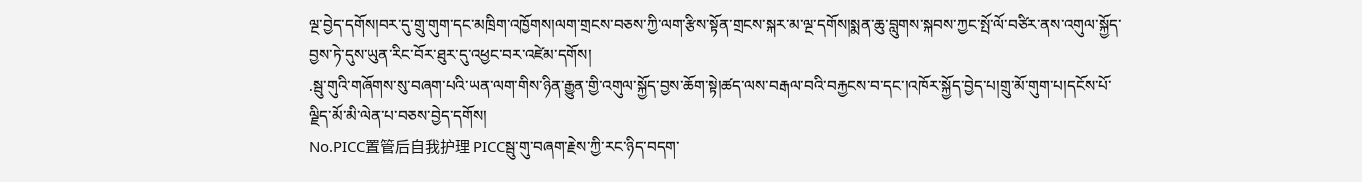ལྔ་བྱེད་དགོས།བར་དུ་གྲུ་གུག་དང་མཁྲིག་འཁྱོགས།ལག་གྲངས་བཅས་ཀྱི་ལག་རྩིས་སྟོན་གྲངས་སྐར་མ་ལྔ་དགོས།སྨན་ཆུ་བླུགས་སྐབས་ཀྱང་སྤོ་ལོ་བཙིར་ནས་འགུལ་སྐྱོད་བྱས་ཏེ་དུས་ཡུན་རིང་བོར་ཐུར་དུ་འཕྱང་བར་འཛེམ་དགོས།
.སྦུ་གུའི་གཞོགས་སུ་བཞག་པའི་ཡན་ལག་གིས་ཉིན་རྒྱུན་གྱི་འགུལ་སྐྱོད་བྱས་ཆོག་སྟེ།ཚད་ལས་བརྒལ་བའི་བརྐྱངས་བ་དང་།འཁོར་སྐྱོད་བྱེད་པ།གྲུ་མོ་གུག་པ།དངོས་པོ་ལྗིད་མོ་མི་ལེན་པ་བཅས་བྱེད་དགོས།
No.PICC置管后自我护理 PICCསྦུ་གུ་བཞག་རྗེས་ཀྱི་རང་ཉིད་བདག་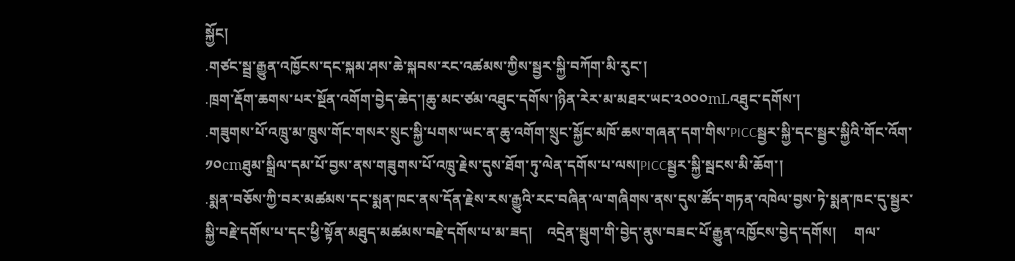སྐྱོང།
.གཙང་སྦྲ་རྒྱུན་འཁྱོངས་དང་སྐམ་ཤས་ཆེ་སྐབས་རང་འཚམས་ཀྱིས་སྦྱར་སྐྱི་བཀོག་མི་རུང་།
.ཁྲག་རྡོག་ཆགས་པར་སྔོན་འགོག་བྱེད་ཆེད་།ཆུ་མང་ཙམ་འཐུང་དགོས་།ཉིན་རེར་མ་མཐར་ཡང་༢༠༠༠mLའཐུང་དགོས་།
.གཟུགས་པོ་འཁྲུ་མ་ཁྲུས་གོང་གསར་སྲུང་སྐྱི་པགས་ཡང་ན་ཆུ་འགོག་སྲུང་སྐྱོང་མཁོ་ཆས་གཞན་དག་གིས་PICCསྦྱར་སྐྱི་དང་སྦྱར་སྐྱིའི་གོང་འོག་༡༠cmཐུམ་སྒྲིལ་དམ་པོ་བྱས་ནས་གཟུགས་པོ་འཁྲུ་རྗེས་དུས་ཐོག་ཏུ་ལེན་དགོས་པ་ལས།PICCསྦྱར་སྐྱི་སྦངས་མི་ཆོག་།
.སྨན་བཅོས་ཀྱི་བར་མཚམས་དང་སྨན་ཁང་ནས་དོན་རྗེས་རས་རྒྱུའི་རང་བཞིན་ལ་གཞིགས་ནས་དུས་ཚོད་གཏན་འཁེལ་བྱས་ཏེ་སྨན་ཁང་དུ་སྦྱར་སྐྱི་བརྗེ་དགོས་པ་དང་ཕྱི་སྟོན་མཐུད་མཚམས་བརྗེ་དགོས་པ་མ་ཟད།    འདྲེན་སྦུག་གི་བྱེད་ནུས་བཟང་པོ་རྒྱུན་འཁྱོངས་བྱེད་དགོས།     གལ་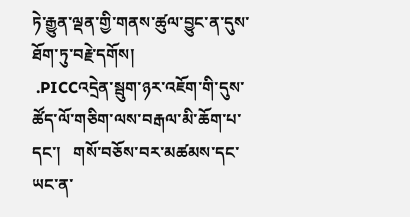ཏེ་རྒྱུན་ལྡན་གྱི་གནས་ཚུལ་བྱུང་ན་དུས་ཐོག་ཏུ་བརྗེ་དགོས།
 .PICCའདྲེན་སྦུག་ཉར་འཇོག་གི་དུས་ཚོད་ལོ་གཅིག་ལས་བརྒལ་མི་ཆོག་པ་དང་།   གསོ་བཅོས་བར་མཚམས་དང་ཡང་ན་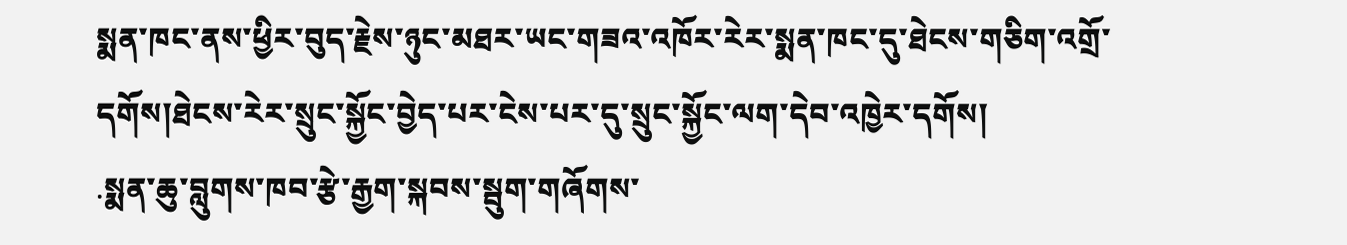སྨན་ཁང་ནས་ཕྱིར་བུད་རྗེས་ཉུང་མཐར་ཡང་གཟའ་འཁོར་རེར་སྨན་ཁང་དུ་ཐེངས་གཅིག་འགྲོ་དགོས།ཐེངས་རེར་སྲུང་སྐྱོང་བྱེད་པར་ངེས་པར་དུ་སྲུང་སྐྱོང་ལག་དེབ་འཁྱེར་དགོས།
.སྨན་ཆུ་བླུགས་ཁབ་རྩེ་རྒྱག་སྐབས་སྦུག་གཞོགས་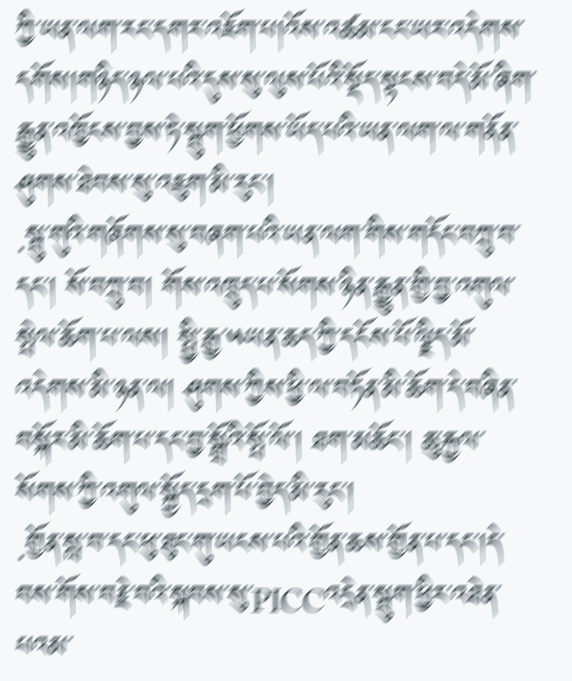ཀྱི་ཡན་ལག་རང་དགར་འཇོག་པ།འོས་འཚམ་ངང་ཡར་འདེགས་དགོས།གཉིད་ཉལ་པའི་དུས་སུ་ལུས་པོའི་སྡོད་སྟངས་བདེ་མོ་ཞིག་རྒྱུན་འཁྱོངས་བྱས་ཏེ་སྦུག་ཕྱོགས་ཡོད་པའི་ཡན་ལག་ལ་གནོན་ཤུགས་ཐེབས་སུ་འཇུག་མི་རུང་།
.སྦུ་གུའི་གཞོགས་སུ་བཞག་པའི་ཡན་ལག་གིས་གདོང་བཀྲུ་བ་དང་། སོ་བཀྲུ་བ། གོས་འཁྲུད་པ་སོགས་ཉིན་རྒྱུན་གྱི་བྱ་འགུལ་སྤེལ་ཆོག་པ་ལས། སྤྱི་རྒྱ་༥ཡན་ཆད་ཀྱི་དངོས་པོ་ལྗིད་མོ་འདེགས་མི་ཉན་ལ། ཤུགས་ཀྱིས་ཕྱི་ལ་བཏོན་མི་ཆོག་དེ་བཞིན་བསྐོར་མི་ཆོག་པ་དང་བྱ་སྒྲོའི་སྤོ་ལོ་། ཐག་མཆོང་། ཆུ་རྐྱལ་སོགས་ཀྱི་འགུལ་སྐྱོད་དྲག་པོ་བྱེད་མི་རུང་།
.གྱོན་སླ་བ་དང་ཕུ་ཐུང་གུ་ཡངས་པའི་གྱོན་ཆས་གྱོན་པ་དང་།དེ་བས་གོས་བརྗེ་བའི་སྐབས་སུ་PICCའདྲེན་སྦུག་ཕྱིར་འཐེན་པའམ་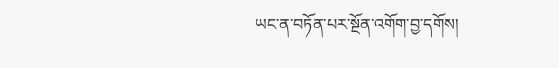ཡང་ན་བཏོན་པར་སྔོན་འགོག་བྱ་དགོས།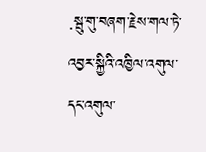.སྦུ་གུ་བཞག་རྗེས་གལ་ཏེ་འབྱར་སྐྱིའི་འཁྱིལ་འགུལ་དང་འགུལ་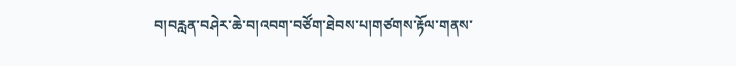བ།བརླན་བཤེར་ཆེ་བ།འབག་བཙོག་ཐེབས་པ།གཙགས་རྟོལ་གནས་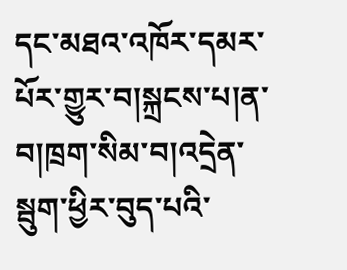དང་མཐའ་འཁོར་དམར་པོར་གྱུར་བ།སྐྲངས་པ།ན་བ།ཁྲག་སིམ་བ།འདྲེན་སྦུག་ཕྱིར་བུད་པའི་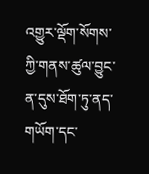འགྱུར་ལྡོག་སོགས་ཀྱི་གནས་ཚུལ་བྱུང་ན་དུས་ཐོག་ཏུ་ནད་གཡོག་དང་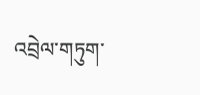འབྲེལ་གཏུག་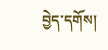བྱེད་དགོས།